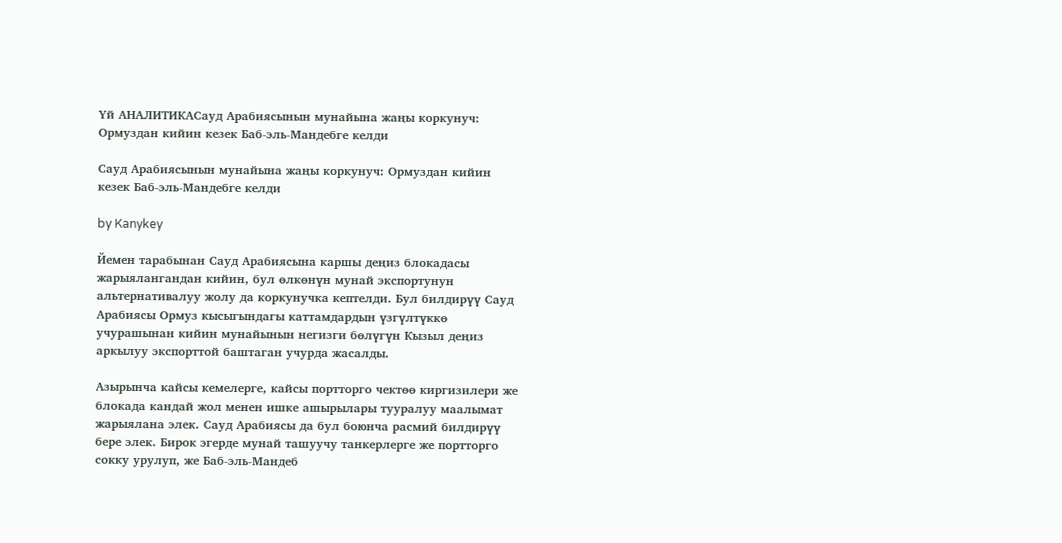Үй АНАЛИТИКАСауд Арабиясынын мунайына жаңы коркунуч: Ормуздан кийин кезек Баб-эль-Мандебге келди

Сауд Арабиясынын мунайына жаңы коркунуч: Ормуздан кийин кезек Баб-эль-Мандебге келди

by Kanykey

Йемен тарабынан Сауд Арабиясына каршы деңиз блокадасы жарыялангандан кийин, бул өлкөнүн мунай экспортунун альтернативалуу жолу да коркунучка кептелди. Бул билдирүү Сауд Арабиясы Ормуз кысыгындагы каттамдардын үзгүлтүккө учурашынан кийин мунайынын негизги бөлүгүн Кызыл деңиз аркылуу экспорттой баштаган учурда жасалды.

Азырынча кайсы кемелерге, кайсы портторго чектөө киргизилери же блокада кандай жол менен ишке ашырылары тууралуу маалымат жарыялана элек. Сауд Арабиясы да бул боюнча расмий билдирүү бере элек. Бирок эгерде мунай ташуучу танкерлерге же портторго сокку урулуп, же Баб-эль-Мандеб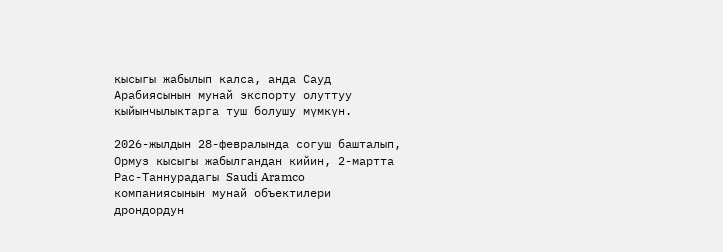кысыгы жабылып калса, анда Сауд Арабиясынын мунай экспорту олуттуу кыйынчылыктарга туш болушу мүмкүн.

2026-жылдын 28-февралында согуш башталып, Ормуз кысыгы жабылгандан кийин, 2-мартта Рас-Таннурадагы Saudi Aramco компаниясынын мунай объектилери дрондордун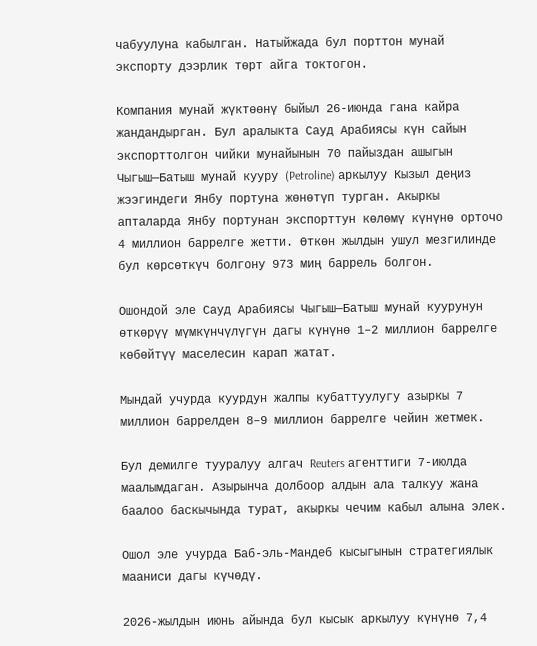чабуулуна кабылган. Натыйжада бул порттон мунай экспорту дээрлик төрт айга токтогон.

Компания мунай жүктөөнү быйыл 26-июнда гана кайра жандандырган. Бул аралыкта Сауд Арабиясы күн сайын экспорттолгон чийки мунайынын 70 пайыздан ашыгын Чыгыш—Батыш мунай кууру (Petroline) аркылуу Кызыл деңиз жээгиндеги Янбу портуна жөнөтүп турган. Акыркы апталарда Янбу портунан экспорттун көлөмү күнүнө орточо 4 миллион баррелге жетти. Өткөн жылдын ушул мезгилинде бул көрсөткүч болгону 973 миң баррель болгон.

Ошондой эле Сауд Арабиясы Чыгыш—Батыш мунай куурунун өткөрүү мүмкүнчүлүгүн дагы күнүнө 1–2 миллион баррелге көбөйтүү маселесин карап жатат.

Мындай учурда куурдун жалпы кубаттуулугу азыркы 7 миллион баррелден 8–9 миллион баррелге чейин жетмек.

Бул демилге тууралуу алгач Reuters агенттиги 7-июлда маалымдаган. Азырынча долбоор алдын ала талкуу жана баалоо баскычында турат, акыркы чечим кабыл алына элек.

Ошол эле учурда Баб-эль-Мандеб кысыгынын стратегиялык мааниси дагы күчөдү.

2026-жылдын июнь айында бул кысык аркылуу күнүнө 7,4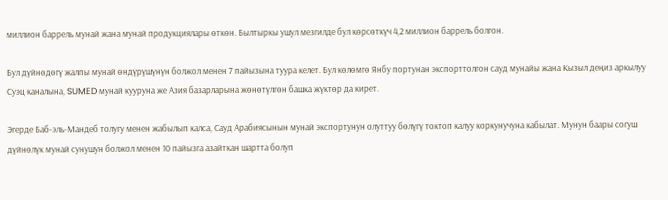миллион баррель мунай жана мунай продукциялары өткөн. Былтыркы ушул мезгилде бул көрсөткүч 4,2 миллион баррель болгон.

Бул дүйнөдөгү жалпы мунай өндүрүшүнүн болжол менен 7 пайызына туура келет. Бул көлөмгө Янбу портунан экспорттолгон сауд мунайы жана Кызыл деңиз аркылуу Суэц каналына, SUMED мунай кууруна же Азия базарларына жөнөтүлгөн башка жүктөр да кирет.

Эгерде Баб-эль-Мандеб толугу менен жабылып калса, Сауд Арабиясынын мунай экспортунун олуттуу бөлүгү токтоп калуу коркунучуна кабылат. Мунун баары согуш дүйнөлүк мунай сунушун болжол менен 10 пайызга азайткан шартта болуп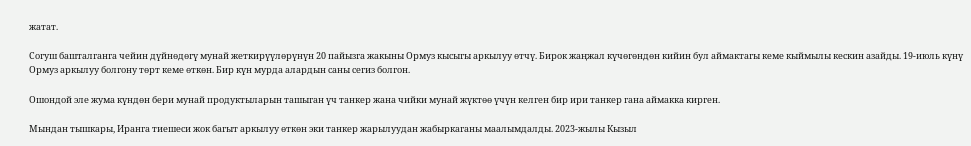жатат.

Согуш башталганга чейин дүйнөдөгү мунай жеткирүүлөрүнүн 20 пайызга жакыны Ормуз кысыгы аркылуу өтчү. Бирок жаңжал күчөгөндөн кийин бул аймактагы кеме кыймылы кескин азайды. 19-июль күнү Ормуз аркылуу болгону төрт кеме өткөн. Бир күн мурда алардын саны сегиз болгон.

Ошондой эле жума күндөн бери мунай продуктыларын ташыган үч танкер жана чийки мунай жүктөө үчүн келген бир ири танкер гана аймакка кирген.

Мындан тышкары, Иранга тиешеси жок багыт аркылуу өткөн эки танкер жарылуудан жабыркаганы маалымдалды. 2023-жылы Кызыл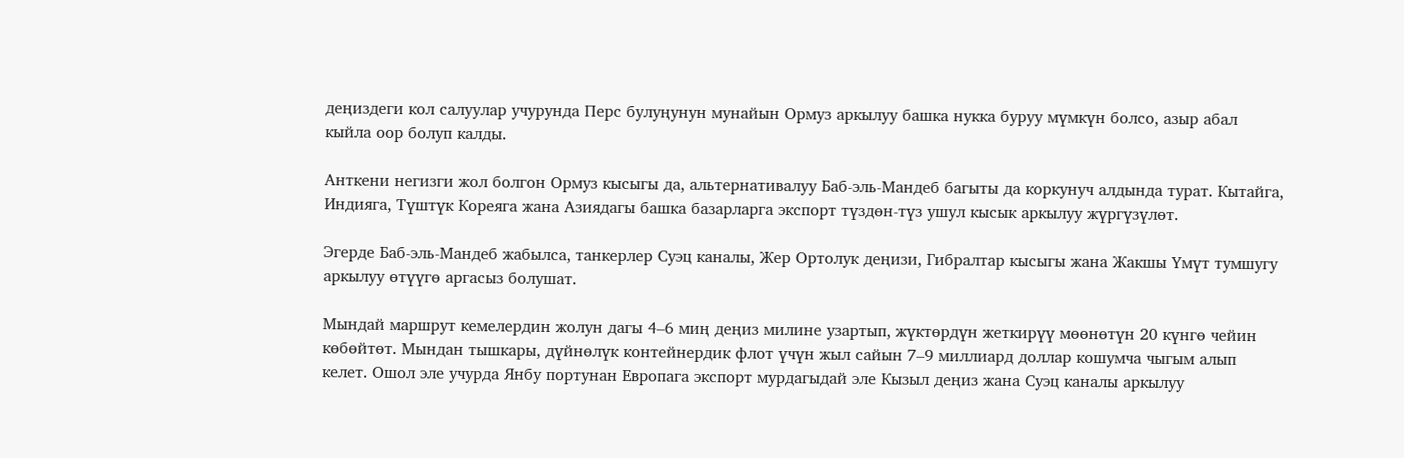деңиздеги кол салуулар учурунда Перс булуңунун мунайын Ормуз аркылуу башка нукка буруу мүмкүн болсо, азыр абал кыйла оор болуп калды.

Анткени негизги жол болгон Ормуз кысыгы да, альтернативалуу Баб-эль-Мандеб багыты да коркунуч алдында турат. Кытайга, Индияга, Түштүк Кореяга жана Азиядагы башка базарларга экспорт түздөн-түз ушул кысык аркылуу жүргүзүлөт.

Эгерде Баб-эль-Мандеб жабылса, танкерлер Суэц каналы, Жер Ортолук деңизи, Гибралтар кысыгы жана Жакшы Үмүт тумшугу аркылуу өтүүгө аргасыз болушат.

Мындай маршрут кемелердин жолун дагы 4–6 миң деңиз милине узартып, жүктөрдүн жеткирүү мөөнөтүн 20 күнгө чейин көбөйтөт. Мындан тышкары, дүйнөлүк контейнердик флот үчүн жыл сайын 7–9 миллиард доллар кошумча чыгым алып келет. Ошол эле учурда Янбу портунан Европага экспорт мурдагыдай эле Кызыл деңиз жана Суэц каналы аркылуу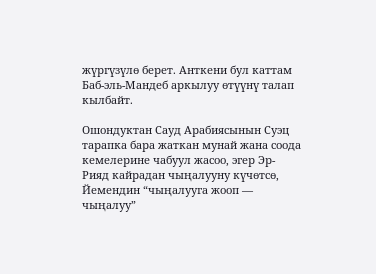жүргүзүлө берет. Анткени бул каттам Баб-эль-Мандеб аркылуу өтүүнү талап кылбайт.

Ошондуктан Сауд Арабиясынын Суэц тарапка бара жаткан мунай жана соода кемелерине чабуул жасоо, эгер Эр-Рияд кайрадан чыңалууну күчөтсө, Йемендин “чыңалууга жооп — чыңалуу”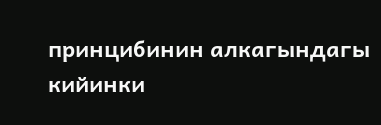принцибинин алкагындагы кийинки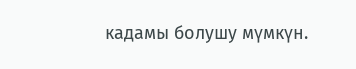кадамы болушу мүмкүн.